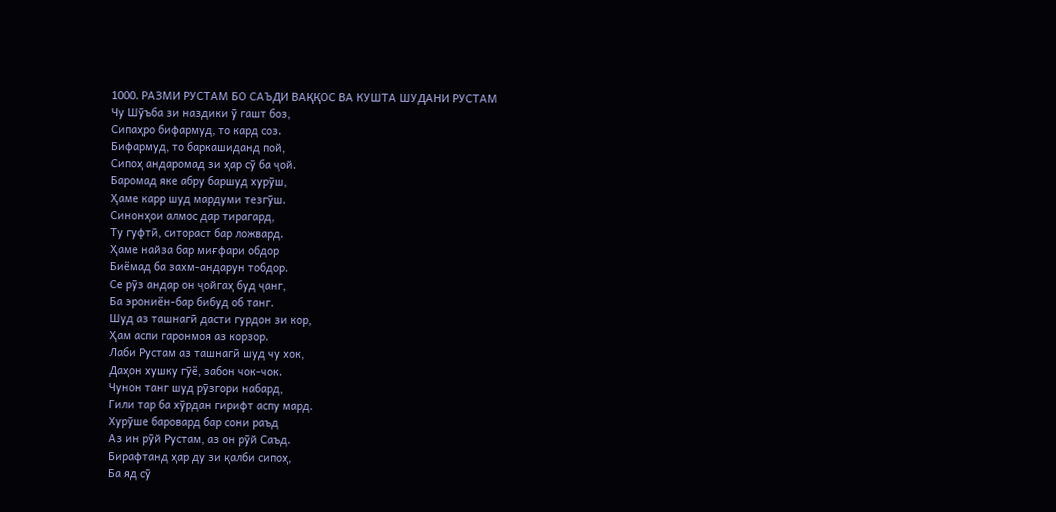1000. РАЗМИ РУСТАМ БО САЪДИ ВАҚҚОС ВА КУШТА ШУДАНИ РУСТАМ
Чу Шӯъба зи наздики ӯ гашт боз,
Сипаҳро бифармуд, то кард соз.
Бифармуд, то баркашиданд пой,
Сипоҳ андаромад зи ҳар сӯ ба ҷой.
Баромад яке абру баршуд хурӯш,
Ҳаме карр шуд мардуми тезгӯш.
Синонҳои алмос дар тирагард,
Ту гуфтӣ, ситораст бар ложвард.
Ҳаме найза бар миғфари обдор
Биёмад ба захм-андарун тобдор.
Се рӯз андар он ҷойгаҳ буд ҷанг,
Ба эрониён-бар бибуд об танг.
Шуд аз ташнагӣ дасти гурдон зи кор,
Ҳам аспи гаронмоя аз корзор.
Лаби Рустам аз ташнагӣ шуд чу хок,
Даҳон хушку гӯё, забон чок-чок.
Чунон танг шуд рӯзгори набард,
Гили тар ба хӯрдан гирифт аспу мард.
Хурӯше баровард бар сони раъд
Аз ин рӯй Рустам, аз он рӯй Саъд.
Бирафтанд ҳар ду зи қалби сипоҳ,
Ба яд сӯ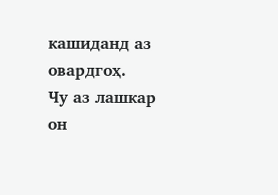кашиданд аз овардгоҳ.
Чу аз лашкар он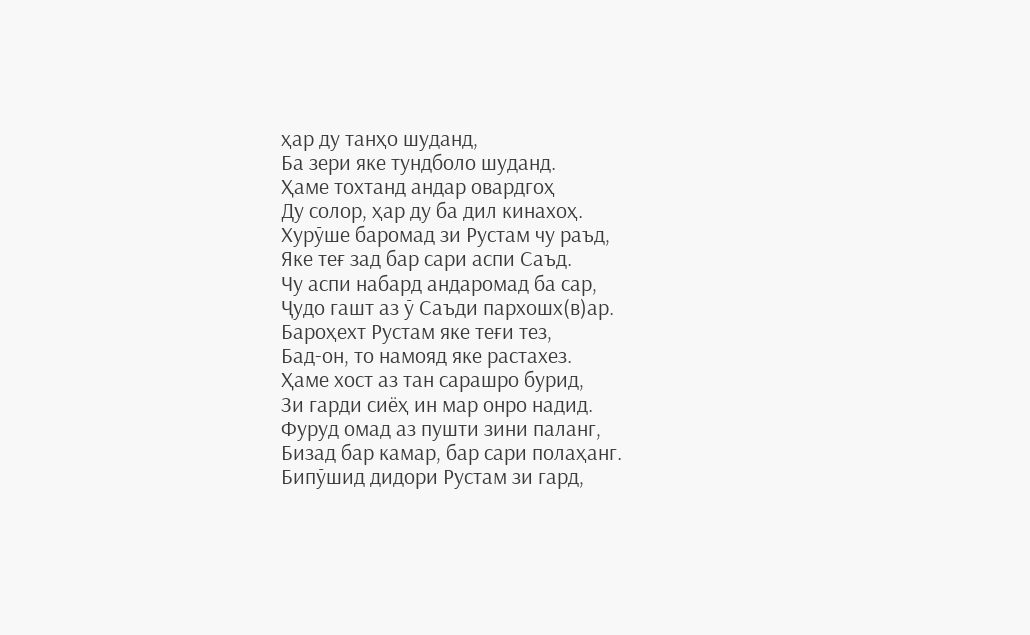ҳар ду танҳо шуданд,
Ба зери яке тундболо шуданд.
Ҳаме тохтанд андар овардгоҳ
Ду солор, ҳар ду ба дил кинахоҳ.
Хурӯше баромад зи Рустам чу раъд,
Яке теғ зад бар сари аспи Саъд.
Чу аспи набард андаромад ба сар,
Ҷудо гашт аз ӯ Саъди пархошх(в)ар.
Бароҳехт Рустам яке теғи тез,
Бад-он, то намояд яке растахез.
Ҳаме хост аз тан сарашро бурид,
Зи гарди сиёҳ ин мар онро надид.
Фуруд омад аз пушти зини паланг,
Бизад бар камар, бар сари полаҳанг.
Бипӯшид дидори Рустам зи гард,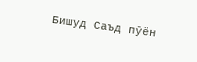Бишуд Саъд пӯён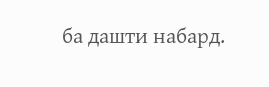ба дашти набард.